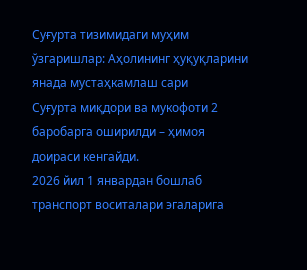Суғурта тизимидаги муҳим ўзгаришлар: Аҳолининг ҳуқуқларини янада мустаҳкамлаш сари
Суғурта миқдори ва мукофоти 2 баробарга оширилди – ҳимоя доираси кенгайди.
2026 йил 1 январдан бошлаб транспорт воситалари эгаларига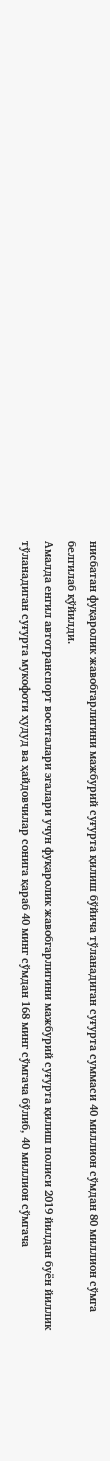нисбатан фуқаролик жавобгарлигини мажбурий суғурта қилиш бўйича тўланадиган суғурта суммаси 40 миллион сўмдан 80 миллион сўмга белгилаб қўйилди.
Амалда енгил автотранспорт воситалари эгалари учун фуқаролик жавобгарлигини мажбурий суғурта қилиш полиси 2019 йилдан буён йиллик тўланадиган суғурта мукофоти ҳудуд ва ҳайдовчилар сонига қараб 40 минг сўмдан 168 минг сўмгача бўлиб, 40 миллион сўмгача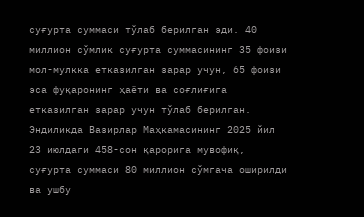суғурта суммаси тўлаб берилган эди. 40 миллион сўмлик суғурта суммасининг 35 фоизи мол-мулкка етказилган зарар учун, 65 фоизи эса фуқаронинг ҳаёти ва соғлиғига етказилган зарар учун тўлаб берилган.
Эндиликда Вазирлар Маҳкамасининг 2025 йил 23 июлдаги 458-сон қарорига мувофиқ, суғурта суммаси 80 миллион сўмгача оширилди ва ушбу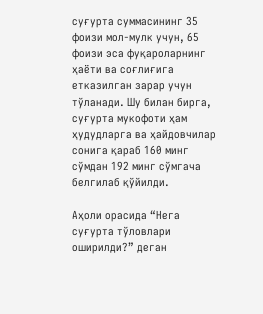суғурта суммасининг 35 фоизи мол-мулк учун, 65 фоизи эса фуқароларнинг ҳаёти ва соғлиғига етказилган зарар учун тўланади. Шу билан бирга, суғурта мукофоти ҳам ҳудудларга ва ҳайдовчилар сонига қараб 160 минг сўмдан 192 минг сўмгача белгилаб қўйилди.

Аҳоли орасида “Нега суғурта тўловлари оширилди?” деган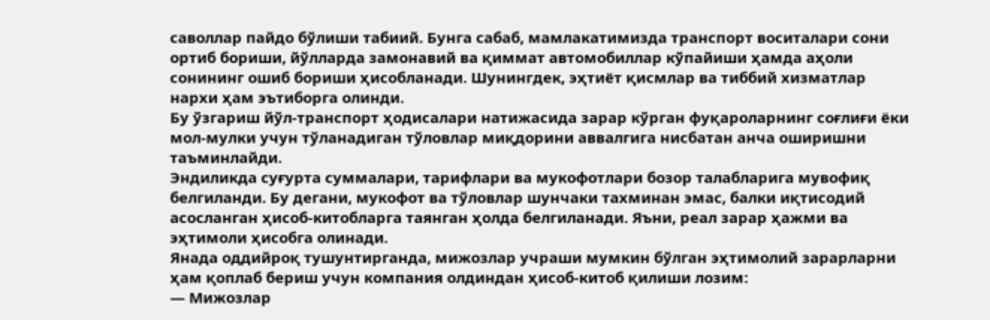саволлар пайдо бўлиши табиий. Бунга сабаб, мамлакатимизда транспорт воситалари сони ортиб бориши, йўлларда замонавий ва қиммат автомобиллар кўпайиши ҳамда аҳоли сонининг ошиб бориши ҳисобланади. Шунингдек, эҳтиёт қисмлар ва тиббий хизматлар нархи ҳам эътиборга олинди.
Бу ўзгариш йўл-транспорт ҳодисалари натижасида зарар кўрган фуқароларнинг соғлиғи ёки мол-мулки учун тўланадиган тўловлар миқдорини аввалгига нисбатан анча оширишни таъминлайди.
Эндиликда суғурта суммалари, тарифлари ва мукофотлари бозор талабларига мувофиқ белгиланди. Бу дегани, мукофот ва тўловлар шунчаки тахминан эмас, балки иқтисодий асосланган ҳисоб-китобларга таянган ҳолда белгиланади. Яъни, реал зарар ҳажми ва эҳтимоли ҳисобга олинади.
Янада оддийроқ тушунтирганда, мижозлар учраши мумкин бўлган эҳтимолий зарарларни ҳам қоплаб бериш учун компания олдиндан ҳисоб-китоб қилиши лозим:
— Мижозлар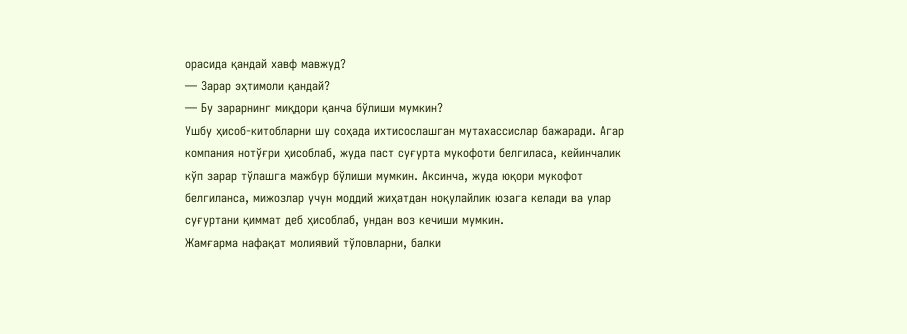орасида қандай хавф мавжуд?
— Зарар эҳтимоли қандай?
— Бу зарарнинг миқдори қанча бўлиши мумкин?
Ушбу ҳисоб-китобларни шу соҳада ихтисослашган мутахассислар бажаради. Агар компания нотўғри ҳисоблаб, жуда паст суғурта мукофоти белгиласа, кейинчалик кўп зарар тўлашга мажбур бўлиши мумкин. Аксинча, жуда юқори мукофот белгиланса, мижозлар учун моддий жиҳатдан ноқулайлик юзага келади ва улар суғуртани қиммат деб ҳисоблаб, ундан воз кечиши мумкин.
Жамғарма нафақат молиявий тўловларни, балки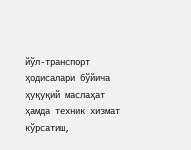йўл-транспорт ҳодисалари бўйича ҳуқуқий маслаҳат ҳамда техник хизмат кўрсатиш,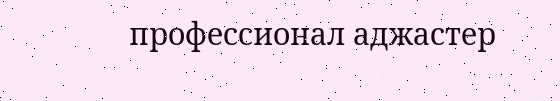профессионал аджастер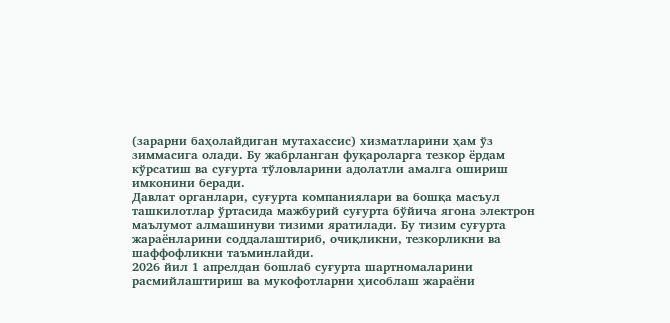(зарарни баҳолайдиган мутахассис) хизматларини ҳам ўз зиммасига олади. Бу жабрланган фуқароларга тезкор ёрдам кўрсатиш ва суғурта тўловларини адолатли амалга ошириш имконини беради.
Давлат органлари, суғурта компаниялари ва бошқа масъул ташкилотлар ўртасида мажбурий суғурта бўйича ягона электрон маълумот алмашинуви тизими яратилади. Бу тизим суғурта жараёнларини соддалаштириб, очиқликни, тезкорликни ва шаффофликни таъминлайди.
2026 йил 1 апрелдан бошлаб суғурта шартномаларини расмийлаштириш ва мукофотларни ҳисоблаш жараёни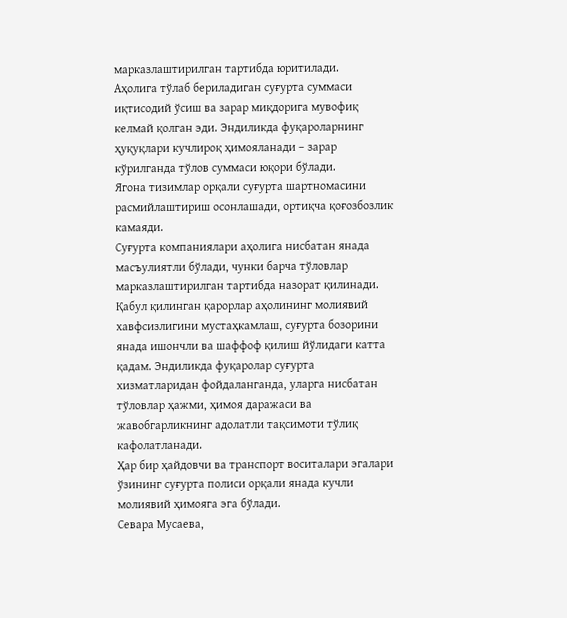марказлаштирилган тартибда юритилади.
Аҳолига тўлаб бериладиган суғурта суммаси иқтисодий ўсиш ва зарар миқдорига мувофиқ келмай қолган эди. Эндиликда фуқароларнинг ҳуқуқлари кучлироқ ҳимояланади – зарар кўрилганда тўлов суммаси юқори бўлади.
Ягона тизимлар орқали суғурта шартномасини расмийлаштириш осонлашади, ортиқча қоғозбозлик камаяди.
Суғурта компаниялари аҳолига нисбатан янада масъулиятли бўлади, чунки барча тўловлар марказлаштирилган тартибда назорат қилинади.
Қабул қилинган қарорлар аҳолининг молиявий хавфсизлигини мустаҳкамлаш, суғурта бозорини янада ишончли ва шаффоф қилиш йўлидаги катта қадам. Эндиликда фуқаролар суғурта хизматларидан фойдаланганда, уларга нисбатан тўловлар ҳажми, ҳимоя даражаси ва жавобгарликнинг адолатли тақсимоти тўлиқ кафолатланади.
Ҳар бир ҳайдовчи ва транспорт воситалари эгалари ўзининг суғурта полиси орқали янада кучли молиявий ҳимояга эга бўлади.
Севара Мусаева,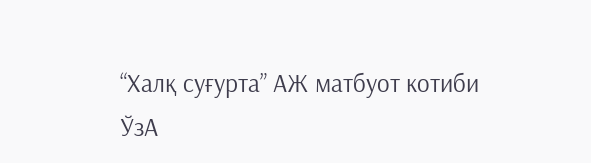“Халқ суғурта” АЖ матбуот котиби
ЎзА